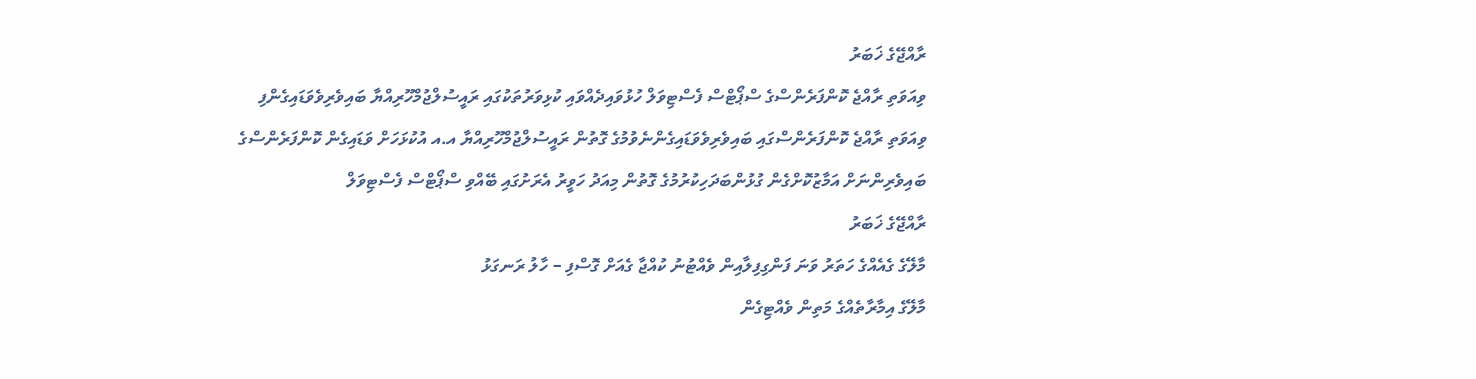ރާއްޖޭގެ ޚަބަރު
ވިއަވަތި ރާއްޖެ ކޮންފަރެންސްގެ ސްޕޯޓްސް ފެސްޓިވަލް ހުޅުވައިދެއްވައި ކުޅިވަރުތަކުގައި ރައީސުލްޖުމްހޫރިއްޔާ ބައިވެރިވެވަޑައިގެންފި
ވިއަވަތި ރާއްޖެ ކޮންފަރެންސްގައި ބައިވެރިވެވަޑައިގެންނެވުމުގެ ގޮތުން ރައީސުލްޖުމްހޫރިއްޔާ އ.އ އުކުޅަހަށް ވަޑައިގެން ކޮންފަރެންސްގެ ބައިވެރިންނަށް އަމާޒުކޮށްގެން ގުޅުންބަދަހިކުރުމުގެ ގޮތުން މިއަދު ހަވީރު އެރަށުގައި ބޭއްވި ސްޕޯޓްސް ފެސްޓިވަލް
ރާއްޖޭގެ ޚަބަރު
މާލޭގެ ގެއެއްގެ ހަތަރު ވަނަ ފަންގިފިލާއިން ވެއްޓުނު ކުއްޖާ ގެއަށް ގޮސްފި – ހާލު ރަނގަޅު
މާލޭގެ އިމާރާތެއްގެ މަތިން ވެއްޓިގެން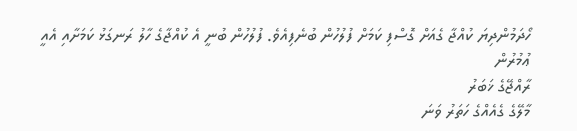ހޯދަމުންދިޔަ ކުއްޖާ ގެއަށް ގޮސްފި ކަމަށް ފުލުހުން ބުނެފިއެވެ. ފުލުހުން ބުނީ އެ ކުއްޖާގެ ހާލު ރަނގަޅު ކަމަށާއި އެއީ ޢުމުރުން
ރާއްޖޭގެ ޚަބަރު
މާލޭގެ ގެއެއްގެ ހަތަރު ވަނަ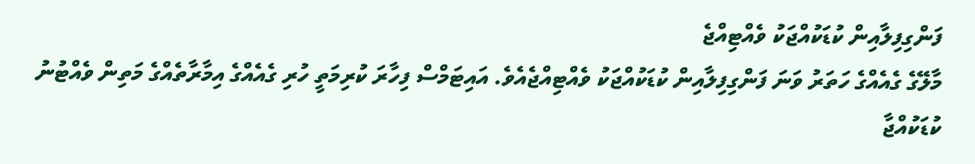ފަންގިފިލާއިން ކުޑަކުއްޖަކު ވެއްޓިއްޖެ
މާލޭގެ ގެއެއްގެ ހަތަރު ވަނަ ފަންގިފިލާއިން ކުޑަކުއްޖަކު ވެއްޓިއްޖެއެވެ. އައިޓަމްސް ފިހާރަ ކުރިމަތީ ހުރި ގެއެއްގެ އިމާރާތެއްގެ މަތިން ވެއްޓުނު ކުޑަކުއްޖާ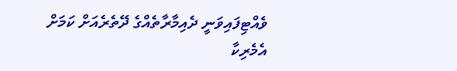ވެއްޓިފައިވަނީ ދެއިމާރާތެއްގެ ދޭތެރެއަށް ކަމަށް
އެމެރިކާ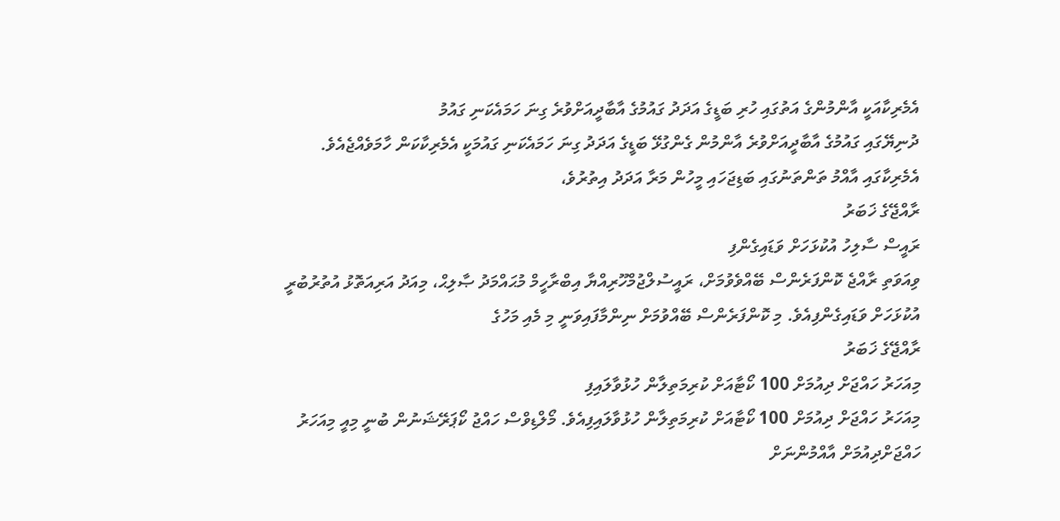އެމެރިކާއަކީ އާންމުންގެ އަތުގައި ހުރި ބަޑީގެ އަދަދު ގައުމުގެ އާބާދީއަށްވުރެ ގިނަ ހަމައެކަނި ގައުމު
ދުނިޔޭގައި ގައުމުގެ އާބާދީއަށްވުރެ އާންމުން ގެންގުޅޭ ބަޑީގެ އަދަދު ގިނަ ހަމައެކަނި ގައުމަކީ އެމެރިކާކަން ހާމަވެއްޖެއެވެ. އެމެރިކާގައި އާއްމު ތަންތަނުގައި ބަޑިޖަހައި މީހުން މަރާ އަދަދު އިތުރުވެ،
ރާއްޖޭގެ ޚަބަރު
ރައީސް ސާލިހު އުކުޅަހަށް ވަޑައިގެންފި
ވިއަވަތި ރާއްޖެ ކޮންފަރެންސް ބޭއްވެވުމަށް، ރައީސުލްޖުމްހޫރިއްޔާ އިބްރާހީމް މުޙައްމަދު ޞާލިޙް، މިއަދު އަރިއަތޮޅު އުތުރުބުރީ އުކުޅަހަށް ވަޑައިގެންފިއެވެ. މި ކޮންފަރެންސް ބޭއްވުމަށް ނިންމާފައިވަނީ މި މެއި މަހުގެ
ރާއްޖޭގެ ޚަބަރު
މިއަހަރު ހައްޖަށް ދިއުމަށް 100 ކޯޓާއަށް ކުރިމަތިލާން ހުޅުވާލައިފި
މިއަހަރު ހައްޖަށް ދިއުމަށް 100 ކޯޓާއަށް ކުރިމަތިލާން ހުޅުވާލައިފިއެވެ. މޯލްޑިވްސް ހައްޖު ކޯޕަރޭޝަނުން ބުނީ މިއީ މިއަހަރު ހައްޖަށްދިއުމަށް އާއްމުންނަށް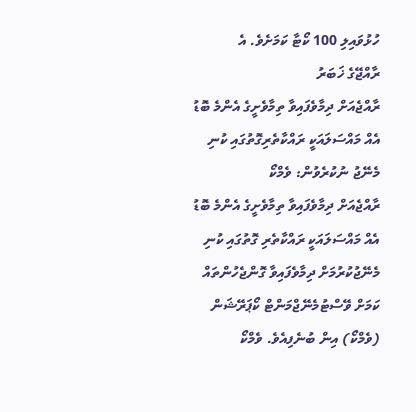ހުޅުވައިލި 100 ކޯޓާ ކަމަށެވެ. އެ
ރާއްޖޭގެ ޚަބަރު
ރާއްޖެއަށް ދިމާވެފައިވާ ތިމާވެށީގެ އެންމެ ބޮޑު އެއް މައްސަލައަކީ ރައްކާތެރިގޮތުގައި ކުނި މެނޭޖު ނުކުރެވުން: ވެމްކޯ
ރާއްޖެއަށް ދިމާވެފައިވާ ތިމާވެށީގެ އެންމެ ބޮޑު އެއް މައްސަލައަކީ ރައްކާތެރި ގޮތުގައި ކުނި މެނޭޖުކުރުމަށް ދިމާވެފައިވާ ގޮންޖެހުންތައް ކަމަށް ވޭސްޓުމެނޭޖްމަންޓް ކޯޕަރޭޝަން (ވެމްކޯ) އިން ބުނެފިއެވެ. ވެމްކޯ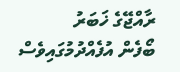ރާއްޖޭގެ ޚަބަރު
ބޯފެން އުފެއްދުމުގައިވެސް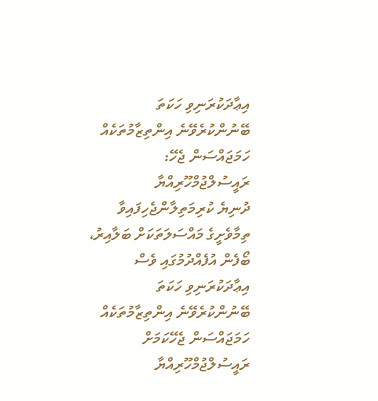އިޢާދަކުރަނިވި ހަކަތަ ބޭނުންކުރެވޭނެ އިންތިޒާމުތަކެއް ހަމަޖައްސަން ޖެހޭ: ރައީސުލްޖުމްހޫރިއްޔާ
ދުނިޔެ ކުރިމަތިލާންޖެހިފައިވާ ތިމާވެށީގެ މައްސަލަތަކަށް ބަލާއިރު، ބޯފެން އުފެއްދުމުގައި ވެސް އިޢާދަކުރަނިވި ހަކަތަ ބޭނުންކުރެވޭނެ އިންތިޒާމުތަކެއް ހަމަޖައްސަން ޖެހޭކަމަށް ރައީސުލްޖުމްހޫރިއްޔާ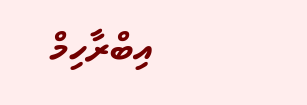އިބްރާހިމް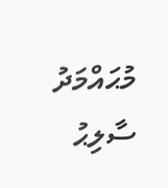މުޙައްމަދު ސާލިޙު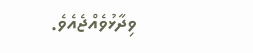ވިދާޅުވެއްޖެއެވެ.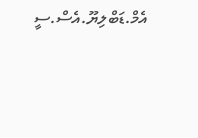އެމް.ޑަބްލިޔޫ.އެސް.ސީ